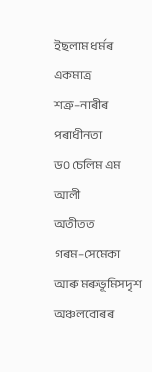ইছলাম ধর্মৰ একমাত্র শত্রু–নাৰীৰ পৰাধীনতা
ড০ চেলিম এম আলী
অতীতত গৰম–সেমেকা আৰু মৰুভূমিসদৃশ অঞ্চলবোৰৰ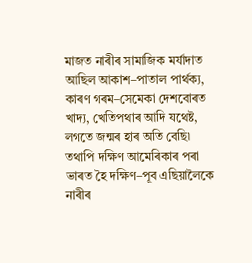মাজত নাৰীৰ সামাজিক মর্যাদাত আছিল আকাশ–পাতাল পার্থক্য, কাৰণ গৰম–সেমেকা দেশবোৰত খাদ্য, খেতিপথাৰ আদি যথেষ্ট, লগতে জন্মৰ হাৰ অতি বেছি৷ তথাপি দক্ষিণ আমেৰিকাৰ পৰা ভাৰত হৈ দক্ষিণ–পূব এছিয়ালৈকে নাৰীৰ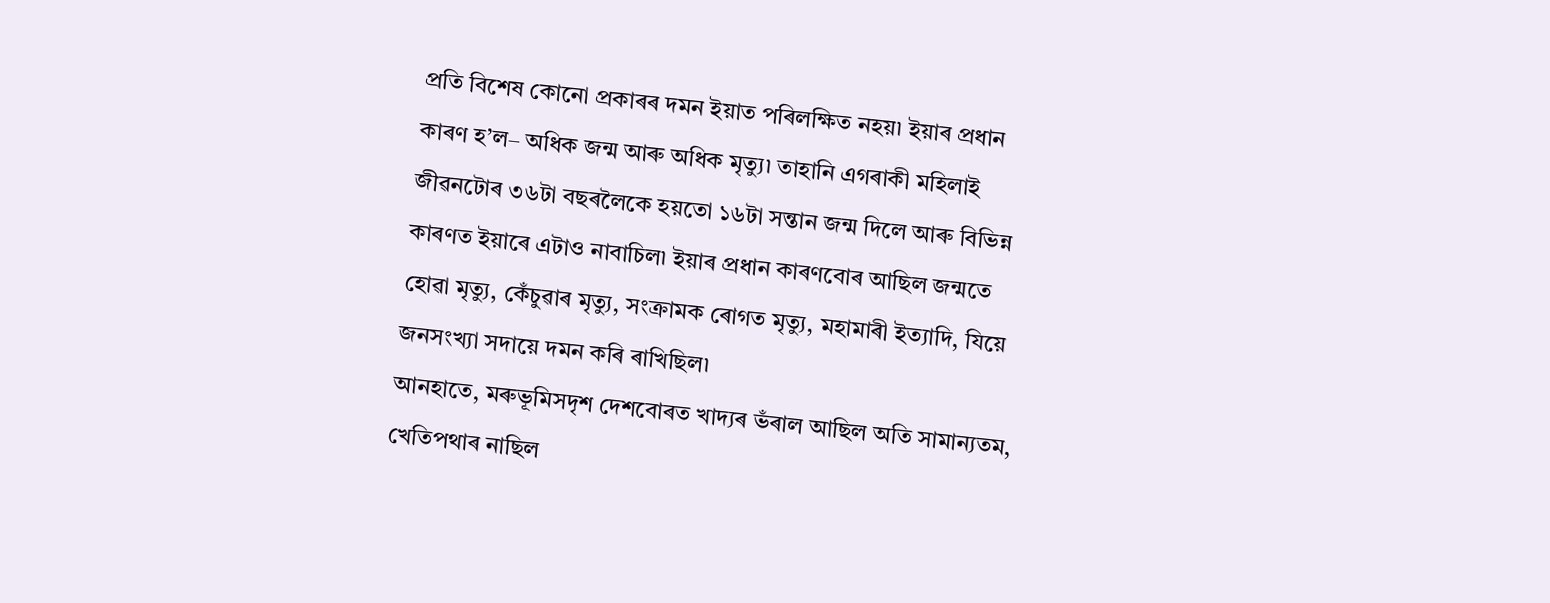প্রতি বিশেষ কোনো প্রকাৰৰ দমন ইয়াত পৰিলক্ষিত নহয়৷ ইয়াৰ প্রধান কাৰণ হ’ল– অধিক জন্ম আৰু অধিক মৃত্যু৷ তাহানি এগৰাকী মহিলাই জীৱনটোৰ ৩৬টা বছৰলৈকে হয়তো ১৬টা সন্তান জন্ম দিলে আৰু বিভিন্ন কাৰণত ইয়াৰে এটাও নাবাচিল৷ ইয়াৰ প্রধান কাৰণবোৰ আছিল জন্মতে হোৱা মৃত্যু, কেঁচুৱাৰ মৃত্যু, সংক্রামক ৰোগত মৃত্যু, মহামাৰী ইত্যাদি, যিয়ে জনসংখ্যা সদায়ে দমন কৰি ৰাখিছিল৷
আনহাতে, মৰুভূমিসদৃশ দেশবোৰত খাদ্যৰ ভঁৰাল আছিল অতি সামান্যতম, খেতিপথাৰ নাছিল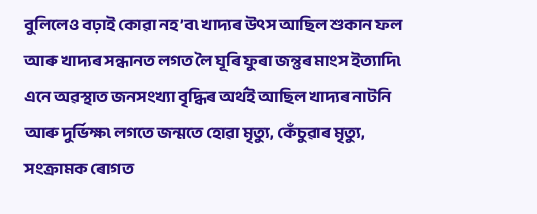বুলিলেও বঢ়াই কোৱা নহ’ব৷ খাদ্যৰ উৎস আছিল শুকান ফল আৰু খাদ্যৰ সন্ধানত লগত লৈ ঘূৰি ফুৰা জন্তুৰ মাংস ইত্যাদি৷ এনে অৱস্থাত জনসংখ্যা বৃদ্ধিৰ অর্থই আছিল খাদ্যৰ নাটনি আৰু দুর্ভিক্ষ৷ লগতে জন্মতে হোৱা মৃত্যু, কেঁচুৱাৰ মৃত্যু, সংক্রামক ৰোগত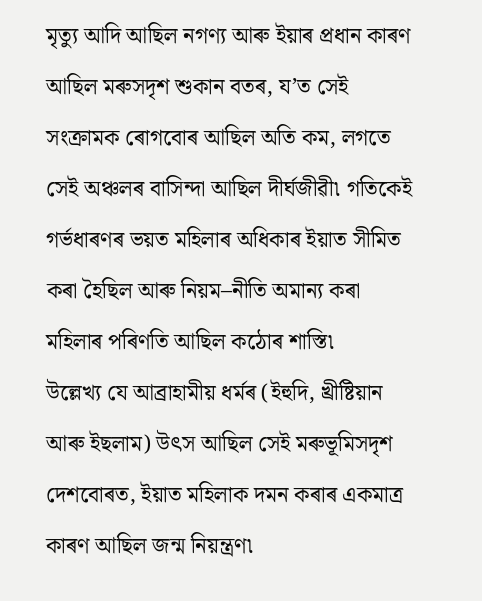মৃত্যু আদি আছিল নগণ্য আৰু ইয়াৰ প্রধান কাৰণ আছিল মৰুসদৃশ শুকান বতৰ, য’ত সেই সংক্রামক ৰোগবোৰ আছিল অতি কম, লগতে সেই অঞ্চলৰ বাসিন্দা আছিল দীর্ঘজীৱী৷ গতিকেই গর্ভধাৰণৰ ভয়ত মহিলাৰ অধিকাৰ ইয়াত সীমিত কৰা হৈছিল আৰু নিয়ম–নীতি অমান্য কৰা মহিলাৰ পৰিণতি আছিল কঠোৰ শাস্তি৷
উল্লেখ্য যে আব্রাহামীয় ধর্মৰ (ইহুদি, খ্রীষ্টিয়ান আৰু ইছলাম) উৎস আছিল সেই মৰুভূমিসদৃশ দেশবোৰত, ইয়াত মহিলাক দমন কৰাৰ একমাত্র কাৰণ আছিল জন্ম নিয়ন্ত্রণ৷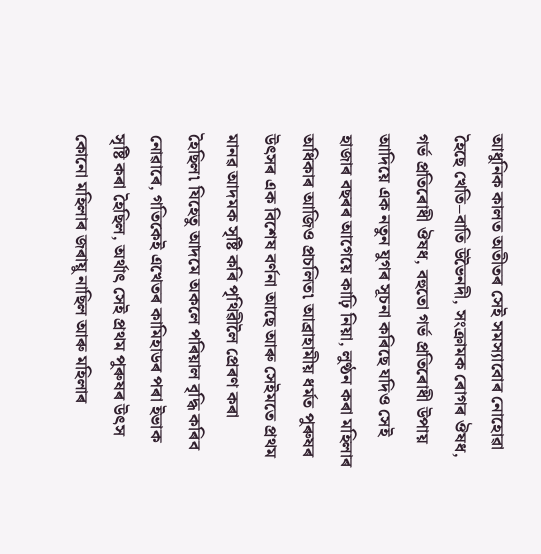আধুনিক কালত অতীতৰ সেই সমস্যাবোৰ নোহোৱা হৈছে খেতি–বাতি উভৈনদী, সংক্রামক ৰোগৰ ঔষধ, গর্ভ প্রতিৰোধী ঔষধ, বহুতো গর্ভ প্রতিৰোধী উপায় আদিয়ে এক নতুন যুগৰ সূচনা কৰিছে যদিও সেই হাজাৰ বছৰৰ আগেয়ে কাঢ়ি নিয়া, লুণ্ঠন কৰা মহিলাৰ অধিকাৰ আজিও প্রচলিত৷ আব্রাহামীয় ধর্মত পুৰুষৰ উৎসৰ এক বিশেষ বর্ণনা আছে আৰু সেইমতে প্রথম মানৱ আদমক সৃষ্টি কৰি পৃথিৱীলৈ প্রেৰণ কৰা হৈছিল৷ যিহেতু আদমে অকলে পৰিয়াল বৃদ্ধি কৰিব নোৱাৰে, গতিকেই এখেতৰ কামিহাডৰ পৰা ইভাক সৃষ্টি কৰা হৈছিল, অর্থাৎ সেই প্রথম পুৰুষৰ উৎস কোনো মহিলাৰ জৰায়ু নাছিল আৰু মহিলাৰ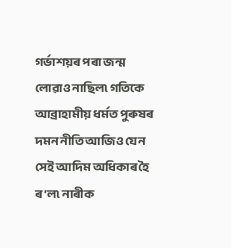গর্ভাশয়ৰ পৰা জন্ম লোৱাও নাছিল৷ গতিকে আব্রাহামীয় ধর্মত পুৰুষৰ দমন নীতি আজিও যেন সেই আদিম অধিকাৰ হৈ ৰ’ল৷ নাৰীক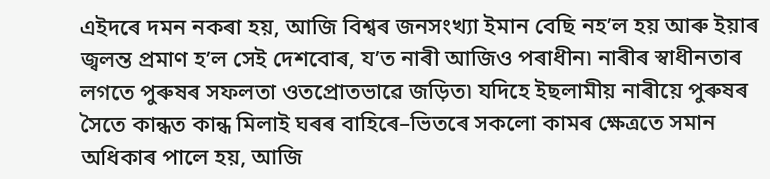এইদৰে দমন নকৰা হয়, আজি বিশ্বৰ জনসংখ্যা ইমান বেছি নহ’ল হয় আৰু ইয়াৰ জ্বলন্ত প্রমাণ হ’ল সেই দেশবোৰ, য’ত নাৰী আজিও পৰাধীন৷ নাৰীৰ স্বাধীনতাৰ লগতে পুৰুষৰ সফলতা ওতপ্রোতভাৱে জড়িত৷ যদিহে ইছলামীয় নাৰীয়ে পুৰুষৰ সৈতে কান্ধত কান্ধ মিলাই ঘৰৰ বাহিৰে–ভিতৰে সকলো কামৰ ক্ষেত্রতে সমান অধিকাৰ পালে হয়, আজি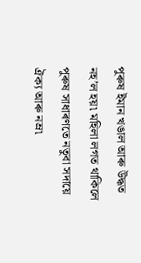পুৰুষ ইমান খঙাল আৰু উদ্ধত নহ’ল হয়৷ মহিলা লগত থাকিলে পুৰুষ সাধাৰণতে নতুবা সদায়ে ঐক্য আৰু নম্র৷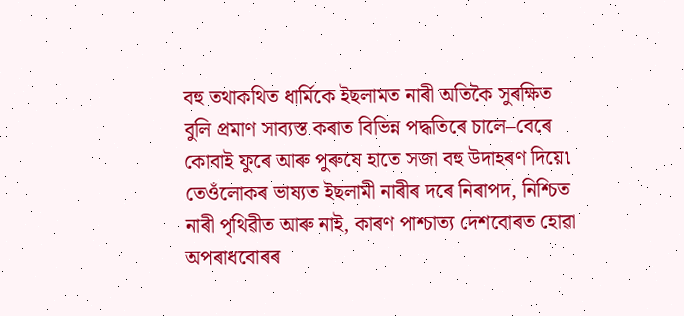বহু তথাকথিত ধার্মিকে ইছলামত নাৰী অতিকৈ সুৰক্ষিত বুলি প্রমাণ সাব্যস্ত কৰাত বিভিন্ন পদ্ধতিৰে চালে–বেৰে কোবাই ফুৰে আৰু পুৰুষে হাতে সজা বহু উদাহৰণ দিয়ে৷ তেওঁলোকৰ ভাষ্যত ইছলামী নাৰীৰ দৰে নিৰাপদ, নিশ্চিত নাৰী পৃথিৱীত আৰু নাই, কাৰণ পাশ্চাত্য দেশবোৰত হোৱা অপৰাধবোৰৰ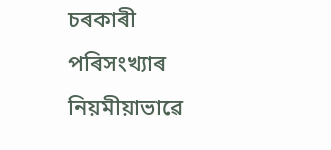চৰকাৰী পৰিসংখ্যাৰ নিয়মীয়াভাৱে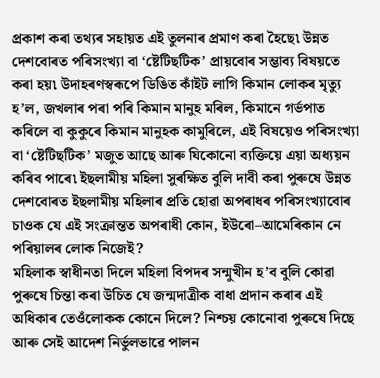প্রকাশ কৰা তথ্যৰ সহায়ত এই তুলনাৰ প্রমাণ কৰা হৈছে৷ উন্নত দেশবোৰত পৰিসংখ্যা বা ‘ষ্টেটিছটিক’ প্রায়বোৰ সম্ভাব্য বিষয়তে কৰা হয়৷ উদাহৰণস্বৰূপে ডিঙিত কাঁইট লাগি কিমান লোকৰ মৃত্যু হ’ল, জখলাৰ পৰা পৰি কিমান মানুহ মৰিল, কিমানে গর্ভপাত কৰিলে বা কুকুৰে কিমান মানুহক কামুৰিলে, এই বিষয়েও পৰিসংখ্যা বা ‘ষ্টেটিছটিক’ মজুত আছে আৰু যিকোনো ব্যক্তিয়ে এয়া অধ্যয়ন কৰিব পাৰে৷ ইছলামীয় মহিলা সুৰক্ষিত বুলি দাবী কৰা পুৰুষে উন্নত দেশবোৰত ইছলামীয় মহিলাৰ প্রতি হোৱা অপৰাধৰ পৰিসংখ্যাবোৰ চাওক যে এই সংক্রান্তত অপৰাধী কোন, ইউৰো–আমেৰিকান নে পৰিয়ালৰ লোক নিজেই?
মহিলাক স্বাধীনতা দিলে মহিলা বিপদৰ সন্মুখীন হ’ব বুলি কোৱা পুৰুষে চিন্তা কৰা উচিত যে জন্মদাত্রীক বাধা প্রদান কৰাৰ এই অধিকাৰ তেওঁলোকক কোনে দিলে? নিশ্চয় কোনোবা পুৰুষে দিছে আৰু সেই আদেশ নির্ভুলভাৱে পালন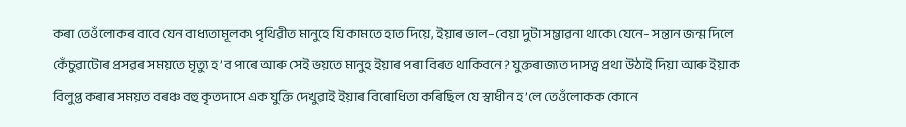কৰা তেওঁলোকৰ বাবে যেন বাধ্যতামূলক৷ পৃথিৱীত মানুহে যি কামতে হাত দিয়ে, ইয়াৰ ভাল–বেয়া দুটা সম্ভাৱনা থাকে৷ যেনে– সন্তান জন্ম দিলে কেঁচুৱাটোৰ প্রসৱৰ সময়তে মৃত্যু হ’ব পাৰে আৰু সেই ভয়তে মানুহ ইয়াৰ পৰা বিৰত থাকিবনে? যুক্তৰাজ্যত দাসত্ব প্রথা উঠাই দিয়া আৰু ইয়াক বিলুপ্ত কৰাৰ সময়ত বৰঞ্চ বহু কৃতদাসে এক যুক্তি দেখুৱাই ইয়াৰ বিৰোধিতা কৰিছিল যে স্বাধীন হ’লে তেওঁলোকক কোনে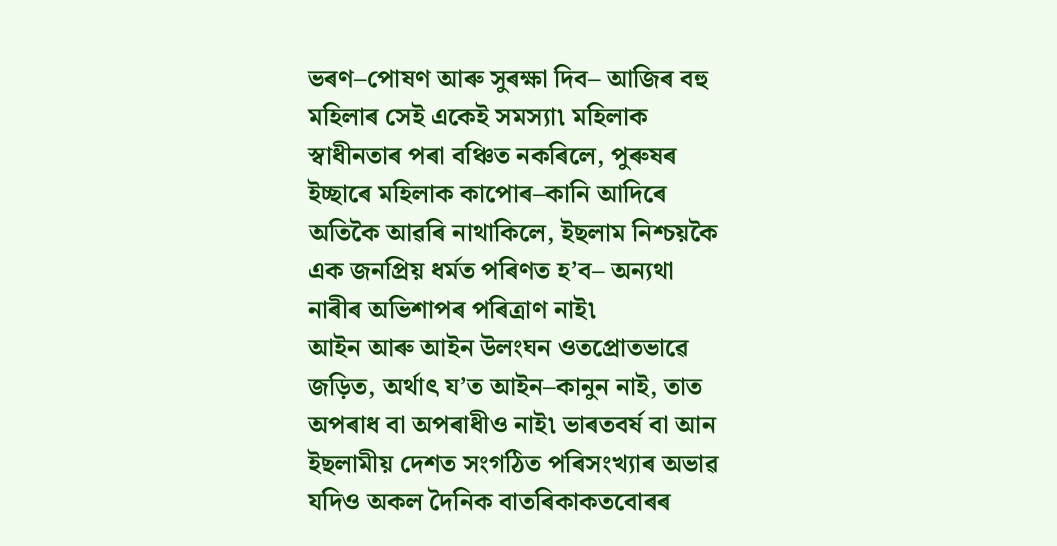ভৰণ–পোষণ আৰু সুৰক্ষা দিব– আজিৰ বহু মহিলাৰ সেই একেই সমস্যা৷ মহিলাক স্বাধীনতাৰ পৰা বঞ্চিত নকৰিলে, পুৰুষৰ ইচ্ছাৰে মহিলাক কাপোৰ–কানি আদিৰে অতিকৈ আৱৰি নাথাকিলে, ইছলাম নিশ্চয়কৈ এক জনপ্রিয় ধর্মত পৰিণত হ’ব– অন্যথা নাৰীৰ অভিশাপৰ পৰিত্রাণ নাই৷
আইন আৰু আইন উলংঘন ওতপ্রোতভাৱে জড়িত, অর্থাৎ য’ত আইন–কানুন নাই, তাত অপৰাধ বা অপৰাধীও নাই৷ ভাৰতবর্ষ বা আন ইছলামীয় দেশত সংগঠিত পৰিসংখ্যাৰ অভাৱ যদিও অকল দৈনিক বাতৰিকাকতবোৰৰ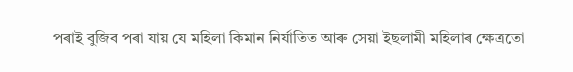পৰাই বুজিব পৰা যায় যে মহিলা কিমান নির্যাতিত আৰু সেয়া ইছলামী মহিলাৰ ক্ষেত্রতো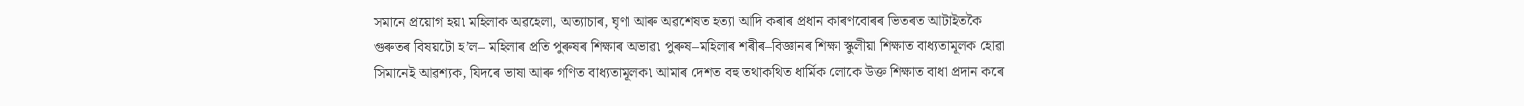সমানে প্রয়োগ হয়৷ মহিলাক অৱহেলা, অত্যাচাৰ, ঘৃণা আৰু অৱশেষত হত্যা আদি কৰাৰ প্রধান কাৰণবোৰৰ ভিতৰত আটাইতকৈ গুৰুতৰ বিষয়টো হ’ল– মহিলাৰ প্রতি পুৰুষৰ শিক্ষাৰ অভাৱ৷ পুৰুষ–মহিলাৰ শৰীৰ–বিজ্ঞানৰ শিক্ষা স্কুলীয়া শিক্ষাত বাধ্যতামূলক হোৱা সিমানেই আৱশ্যক, যিদৰে ভাষা আৰু গণিত বাধ্যতামূলক৷ আমাৰ দেশত বহু তথাকথিত ধার্মিক লোকে উক্ত শিক্ষাত বাধা প্রদান কৰে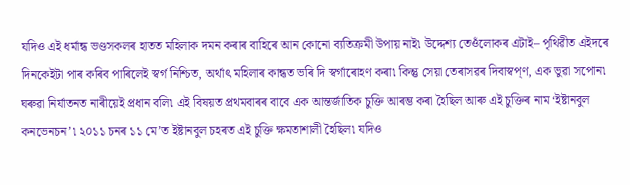যদিও এই ধর্মান্ধ ভণ্ডসকলৰ হাতত মহিলাক দমন কৰাৰ বাহিৰে আন কোনো ব্যতিক্রমী উপায় নাই৷ উদ্দেশ্য তেওঁলোকৰ এটাই– পৃথিৱীত এইদৰে দিনকেইটা পাৰ কৰিব পাৰিলেই স্বর্গ নিশ্চিত, অর্থাৎ মহিলাৰ কান্ধত ভৰি দি স্বর্গাৰোহণ কৰা৷ কিন্তু সেয়া তেৰাসৱৰ দিবাস্বপ্ণ, এক ভুৱা সপোন৷
ঘৰুৱা নির্যাতনত নাৰীয়েই প্রধান বলি৷ এই বিষয়ত প্রথমবাৰৰ বাবে এক আন্তর্জাতিক চুক্তি আৰম্ভ কৰা হৈছিল আৰু এই চুক্তিৰ নাম ‘ইষ্টানবুল কনভেনচন’৷ ২০১১ চনৰ ১১ মে’ত ইষ্টানবুল চহৰত এই চুক্তি ক্ষমতাশালী হৈছিল৷ যদিও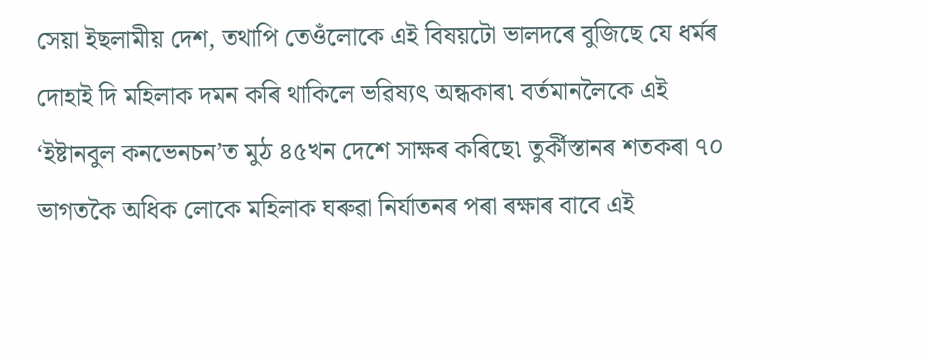সেয়া ইছলামীয় দেশ, তথাপি তেওঁলোকে এই বিষয়টো ভালদৰে বুজিছে যে ধর্মৰ দোহাই দি মহিলাক দমন কৰি থাকিলে ভৱিষ্যৎ অন্ধকাৰ৷ বর্তমানলৈকে এই ‘ইষ্টানবুল কনভেনচন’ত মুঠ ৪৫খন দেশে সাক্ষৰ কৰিছে৷ তুর্কীস্তানৰ শতকৰা ৭০ ভাগতকৈ অধিক লোকে মহিলাক ঘৰুৱা নির্যাতনৰ পৰা ৰক্ষাৰ বাবে এই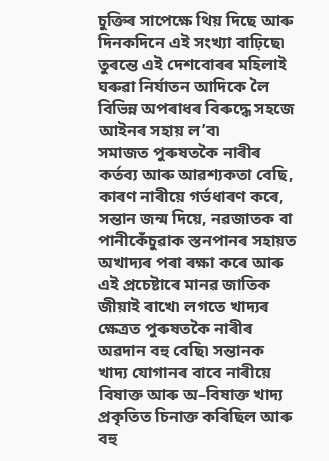চুক্তিৰ সাপেক্ষে থিয় দিছে আৰু দিনকদিনে এই সংখ্যা বাঢ়িছে৷ তুৰন্তে এই দেশবোৰৰ মহিলাই ঘৰুৱা নির্যাতন আদিকে লৈ বিভিন্ন অপৰাধৰ বিৰুদ্ধে সহজে আইনৰ সহায় ল’ব৷
সমাজত পুৰুষতকৈ নাৰীৰ কর্তব্য আৰু আৱশ্যকতা বেছি, কাৰণ নাৰীয়ে গর্ভধাৰণ কৰে, সন্তান জন্ম দিয়ে, নৱজাতক বা পানীকেঁচুৱাক স্তনপানৰ সহায়ত অখাদ্যৰ পৰা ৰক্ষা কৰে আৰু এই প্রচেষ্টাৰে মানৱ জাতিক জীয়াই ৰাখে৷ লগতে খাদ্যৰ ক্ষেত্রত পুৰুষতকৈ নাৰীৰ অৱদান বহু বেছি৷ সন্তানক খাদ্য যোগানৰ বাবে নাৰীয়ে বিষাক্ত আৰু অ–বিষাক্ত খাদ্য প্রকৃতিত চিনাক্ত কৰিছিল আৰু বহু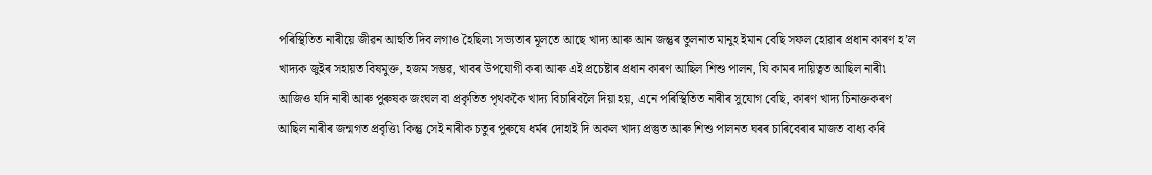পৰিস্থিতিত নাৰীয়ে জীৱন আহুতি দিব লগাও হৈছিল৷ সভ্যতাৰ মূলতে আছে খাদ্য আৰু আন জন্তুৰ তুলনাত মানুহ ইমান বেছি সফল হোৱাৰ প্রধান কাৰণ হ’ল খাদ্যক জুইৰ সহায়ত বিষমুক্ত, হজম সম্ভৱ, খাবৰ উপযোগী কৰা আৰু এই প্রচেষ্টাৰ প্রধান কাৰণ আছিল শিশু পালন, যি কামৰ দায়িত্বত আছিল নাৰী৷ আজিও যদি নাৰী আৰু পুৰুষক জংঘল বা প্রকৃতিত পৃথককৈ খাদ্য বিচাৰিবলৈ দিয়া হয়, এনে পৰিস্থিতিত নাৰীৰ সুযোগ বেছি, কাৰণ খাদ্য চিনাক্তকৰণ আছিল নাৰীৰ জন্মগত প্রবৃত্তি৷ কিন্তু সেই নাৰীক চতুৰ পুৰুষে ধর্মৰ দোহাই দি অকল খাদ্য প্রস্তুত আৰু শিশু পালনত ঘৰৰ চাৰিবেৰাৰ মাজত বাধ্য কৰি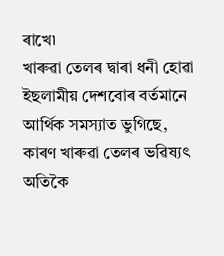ৰাখে৷
খাৰুৱা তেলৰ দ্বাৰা ধনী হোৱা ইছলামীয় দেশবোৰ বর্তমানে আর্থিক সমস্যাত ভুগিছে, কাৰণ খাৰুৱা তেলৰ ভৱিষ্যৎ অতিকৈ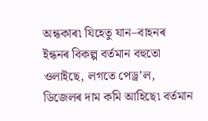অন্ধকাৰ৷ যিহেতু যান–বাহনৰ ইন্ধনৰ বিকল্প বর্তমান বহুতো ওলাইছে, লগতে পেড্র’ল, ডিজেলৰ দাম কমি আহিছে৷ বর্তমান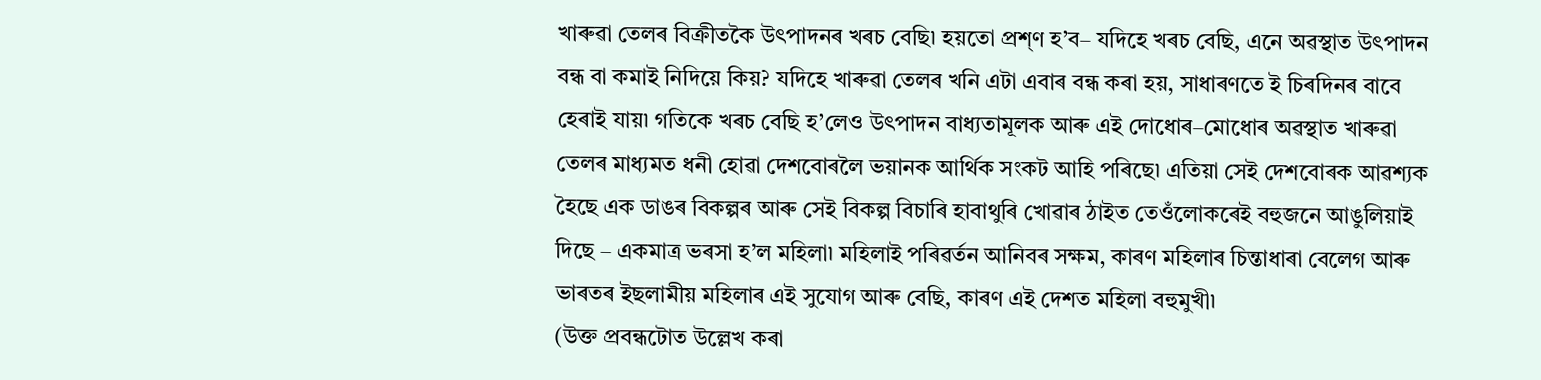খাৰুৱা তেলৰ বিক্রীতকৈ উৎপাদনৰ খৰচ বেছি৷ হয়তো প্রশ্ণ হ’ব– যদিহে খৰচ বেছি, এনে অৱস্থাত উৎপাদন বন্ধ বা কমাই নিদিয়ে কিয়? যদিহে খাৰুৱা তেলৰ খনি এটা এবাৰ বন্ধ কৰা হয়, সাধাৰণতে ই চিৰদিনৰ বাবে হেৰাই যায়৷ গতিকে খৰচ বেছি হ’লেও উৎপাদন বাধ্যতামূলক আৰু এই দোধোৰ–মোধোৰ অৱস্থাত খাৰুৱা তেলৰ মাধ্যমত ধনী হোৱা দেশবোৰলৈ ভয়ানক আর্থিক সংকট আহি পৰিছে৷ এতিয়া সেই দেশবোৰক আৱশ্যক হৈছে এক ডাঙৰ বিকল্পৰ আৰু সেই বিকল্প বিচাৰি হাবাথুৰি খোৱাৰ ঠাইত তেওঁলোকৰেই বহুজনে আঙুলিয়াই দিছে – একমাত্র ভৰসা হ’ল মহিলা৷ মহিলাই পৰিৱর্তন আনিবৰ সক্ষম, কাৰণ মহিলাৰ চিন্তাধাৰা বেলেগ আৰু ভাৰতৰ ইছলামীয় মহিলাৰ এই সুযোগ আৰু বেছি, কাৰণ এই দেশত মহিলা বহুমুখী৷
(উক্ত প্ৰবন্ধটোত উল্লেখ কৰা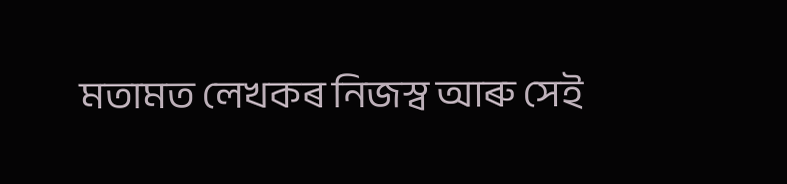মতামত লেখকৰ নিজস্ব আৰু সেই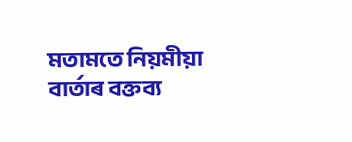মতামতে নিয়মীয়া বাৰ্তাৰ বক্তব্য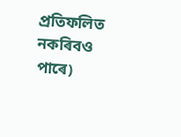প্ৰতিফলিত নকৰিবও পাৰে)